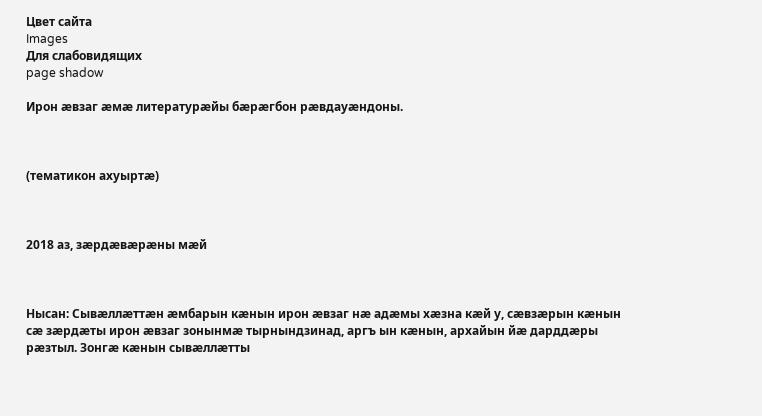Цвет сайта
Images
Для слабовидящих
page shadow

Ирон æвзаг æмæ литературæйы бæрæгбон рæвдауæндоны.



(тематикон ахуыртæ)



2018 аз, зæрдæвæрæны мæй



Нысан: Сывæллæттæн æмбарын кæнын ирон æвзаг нæ адæмы хæзна кæй у, сæвзæрын кæнын сæ зæрдæты ирон æвзаг зонынмæ тырнындзинад, аргъ ын кæнын, архайын йæ дарддæры рæзтыл. Зонгæ кæнын сывæллæтты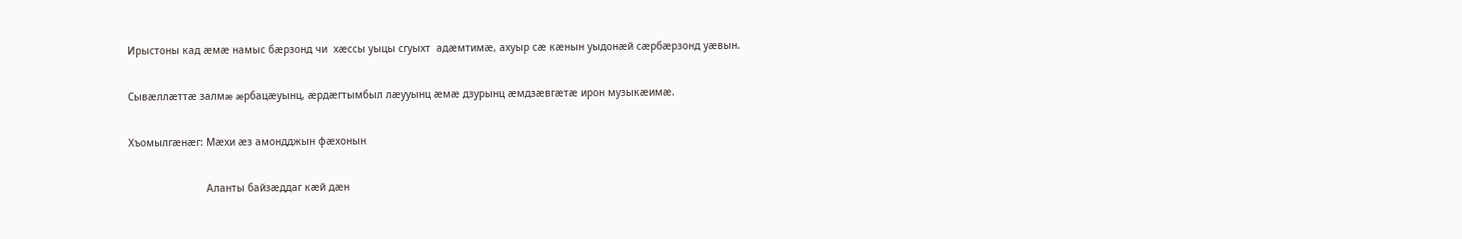Ирыстоны кад æмæ намыс бæрзонд чи  хæссы уыцы сгуыхт  адæмтимæ, ахуыр сæ кæнын уыдонæй сæрбæрзонд уæвын.

Сывæллæттæ залмæ æрбацæуынц, æрдæгтымбыл лæууынц æмæ дзурынц æмдзæвгæтæ ирон музыкæимæ.

Хъомылгæнæг: Мæхи æз амондджын фæхонын

                          Аланты байзæддаг кæй дæн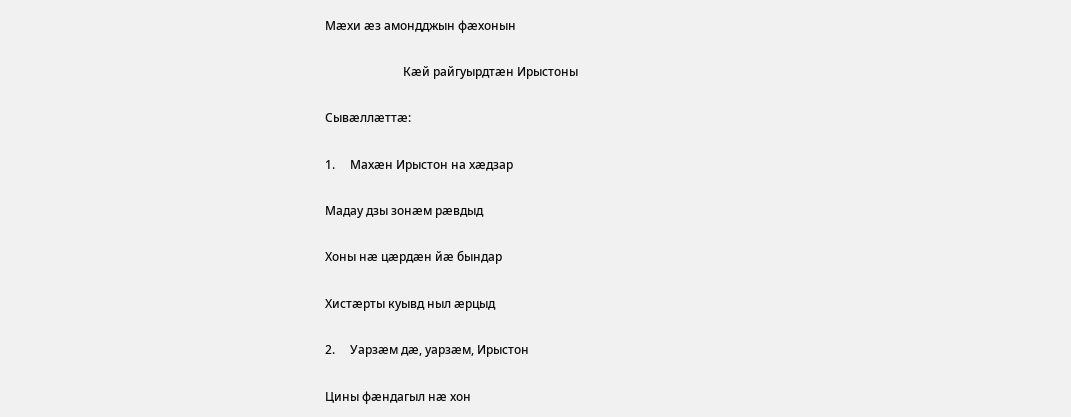Мæхи æз амондджын фæхонын

                          Кæй райгуырдтæн Ирыстоны

Сывæллæттæ:

1.     Махæн Ирыстон на хæдзар

Мадау дзы зонæм рæвдыд

Хоны нæ цæрдæн йæ бындар

Хистæрты куывд ныл æрцыд

2.     Уарзæм дæ, уарзæм, Ирыстон

Цины фæндагыл нæ хон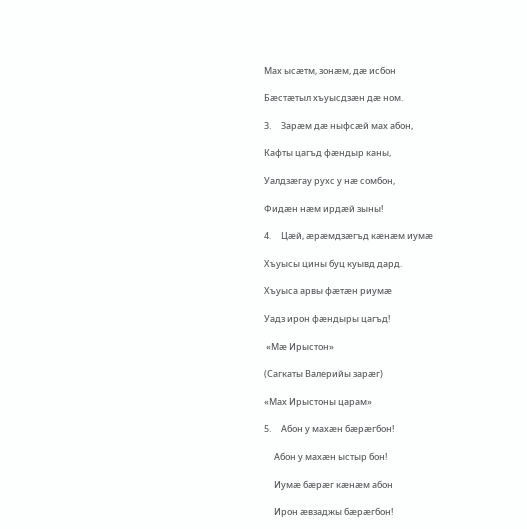Мах ысæтм, зонæм, дæ исбон

Бæстæтыл хъуысдзæн дæ ном.

3.     Зарæм дæ ныфсæй мах абон,

Кафты цагъд фæндыр каны,

Уалдзæгау рухс у нæ сомбон,

Фидæн нæм ирдæй зыны!

4.     Цæй, æрæмдзæгъд кæнæм иумæ

Хъуысы цины буц куывд дард.

Хъуыса арвы фæтæн риумæ

Уадз ирон фæндыры цагъд!

 «Мæ Ирыстон»

(Сагкаты Валерийы зарæг)

«Мах Ирыстоны царам»

5.     Абон у махæн бæрæгбон!

     Абон у махæн ыстыр бон!

     Иумæ бæрæг кæнæм абон

     Ирон æвзаджы бæрæгбон!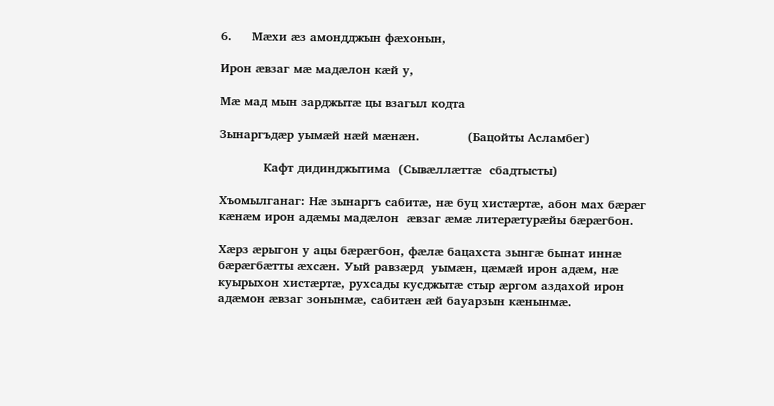6.     Мæхи æз амондджын фæхонын,

Ирон æвзаг мæ мадæлон кæй у,

Мæ мад мын зарджытæ цы взагыл кодта

Зынаргъдæр уымæй нæй мæнæн.            (Бацойты Асламбег)

           Кафт дидинджытима  (Сывæллæттæ  сбадтысты)

Хъомылганаг: Нæ зынаргъ сабитæ, нæ буц хистæртæ, абон мах бæрæг кæнæм ирон адæмы мадæлон  æвзаг æмæ литерæтурæйы бæрæгбон.

Хæрз æрыгон у ацы бæрæгбон, фæлæ бацахста зынгæ бынат иннæ бæрæгбæтты æхсæн. Уый равзæрд  уымæн, цæмæй ирон адæм, нæ куырыхон хистæртæ, рухсады кусджытæ стыр æргом аздахой ирон адæмон æвзаг зонынмæ, сабитæн æй бауарзын кæнынмæ.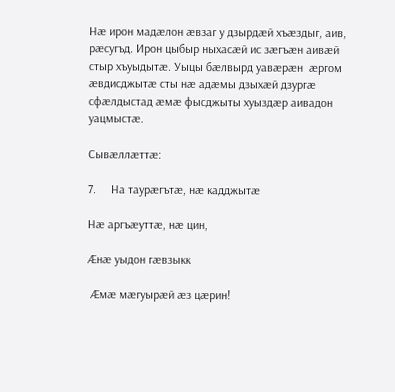Нæ ирон мадæлон æвзаг у дзырдæй хъæздыг, аив, рæсугъд. Ирон цыбыр ныхасæй ис зæгъæн аивæй стыр хъуыдытæ. Уыцы бæлвырд уавæрæн  æргом æвдисджытæ сты нæ адæмы дзыхæй дзургæ сфæлдыстад æмæ фысджыты хуыздæр аивадон уацмыстæ.

Сывæллæттæ:

7.     На таурæгътæ, нæ кадджытæ

Нæ аргъæуттæ, нæ цин,

Æнæ уыдон гæвзыкк

 Æмæ мæгуырæй æз цæрин!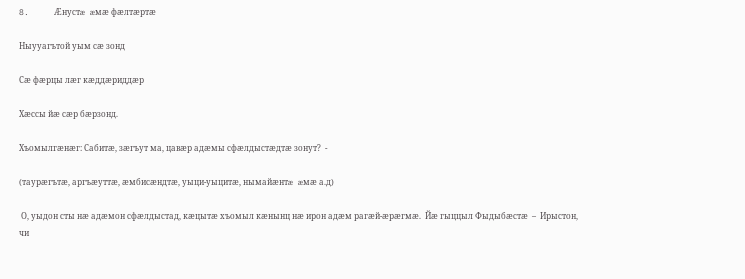8.     Æнустæ æмæ фæлтæртæ

Ныууагътой уым сæ зонд

Сæ фæрцы лæг кæддæриддæр

Хæссы йæ сæр бæрзонд.

Хъомылгæнæг: Сабитæ, зæгъут ма, цавæр адæмы сфæлдыстæдтæ зонут?  -

(таурæгътæ, аргъæуттæ, æмбисæндтæ, уыци-уыцитæ, нымайæнтæ æмæ а.д)

 О, уыдон сты нæ адæмон сфæлдыстад, кæцытæ хъомыл кæнынц нæ ирон адæм рагæй-æрæгмæ.  Йæ гыццыл Фыдыбæстæ  –  Ирыстон, чи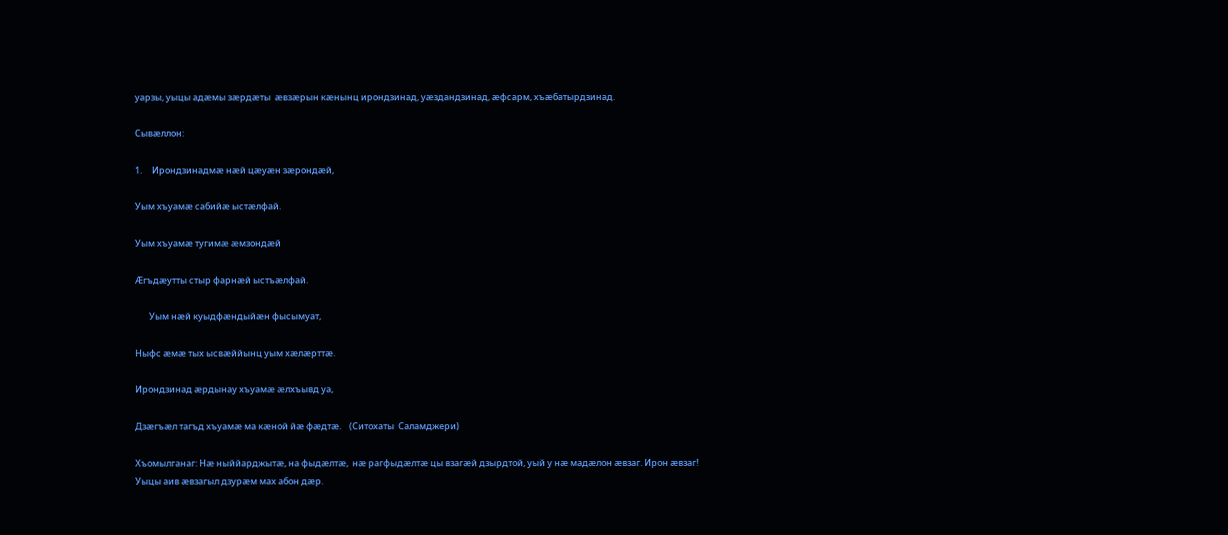уарзы, уыцы адæмы зæрдæты  æвзæрын кæнынц ирондзинад, уæздандзинад, æфсарм, хъæбатырдзинад.

Сывæллон:

1.     Ирондзинадмæ нæй цæуæн зæрондæй,

Уым хъуамæ сабийæ ыстæлфай.

Уым хъуамæ тугимæ æмзондæй

Æгъдæутты стыр фарнæй ыстъæлфай.

       Уым нæй куыдфæндыйæн фысымуат,

Ныфс æмæ тых ысвæййынц уым хæлæрттæ.

Ирондзинад æрдынау хъуамæ æлхъывд уа,

Дзæгъæл тагъд хъуамæ ма кæной йæ фæдтæ.    (Ситохаты  Саламджери)

Хъомылганаг: Нæ ныййарджытæ, на фыдæлтæ,  нæ рагфыдæлтæ цы взагæй дзырдтой, уый у нæ мадæлон æвзаг. Ирон æвзаг! Уыцы аив æвзагыл дзурæм мах абон дæр.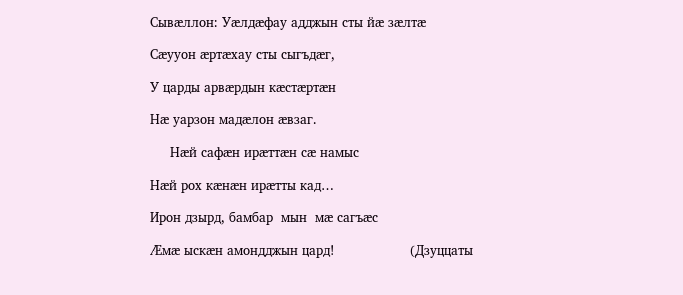Сывæллон: Уæлдæфау адджын сты йæ зæлтæ

Сæууон æртæхау сты сыгъдæг,

У царды арвæрдын кæстæртæн

Нæ уарзон мадæлон æвзаг.

     Нæй сафæн ирæттæн сæ намыс

Нæй рох кæнæн ирæтты кад…

Ирон дзырд, бамбар  мын  мæ сагъæс

Æмæ ыскæн амондджын цард!                   (Дзуццаты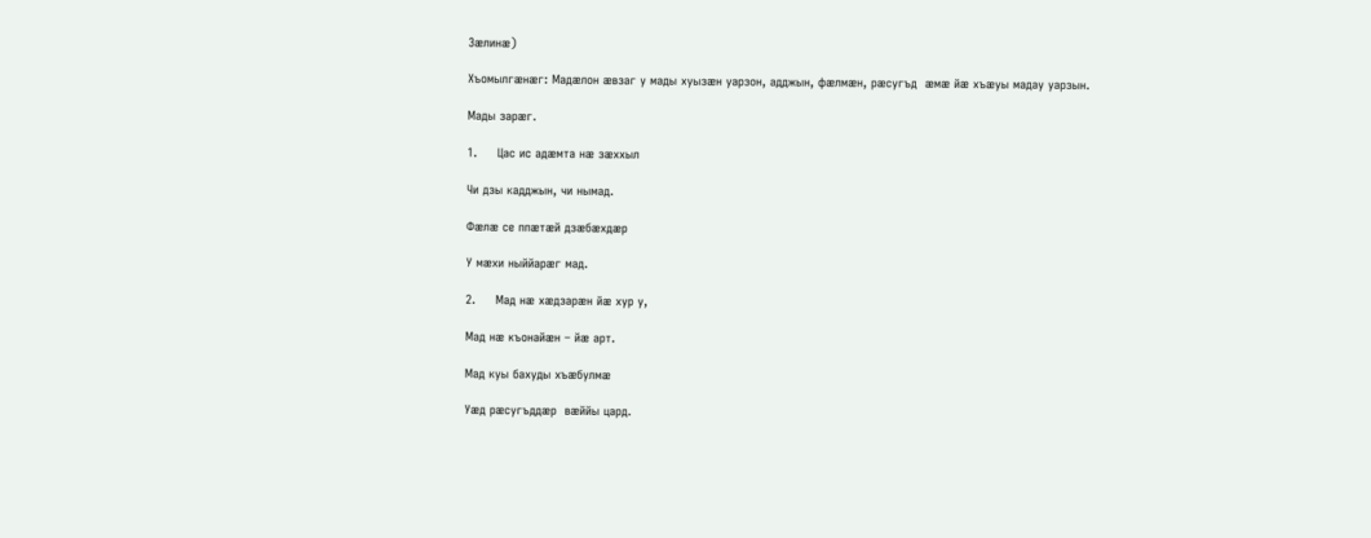Зæлинæ)

Хъомылгæнæг: Мадæлон æвзаг у мады хуызæн уарзон, адджын, фæлмæн, рæсугъд  æмæ йæ хъæуы мадау уарзын.

Мады зарæг.

1.     Цас ис адæмта нæ зæххыл

Чи дзы кадджын, чи нымад.

Фæлæ се ппæтæй дзæбæхдæр

У мæхи ныййарæг мад.

2.     Мад нæ хæдзарæн йæ хур у,

Мад нæ къонайæн – йæ арт.

Мад куы бахуды хъæбулмæ

Уæд рæсугъддæр  вæййы цард.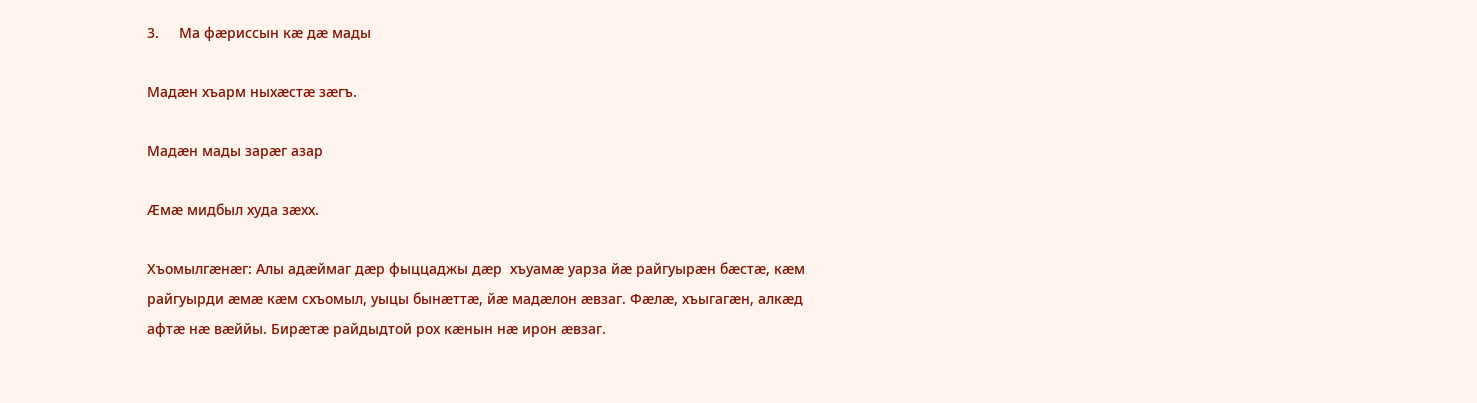3.     Ма фæриссын кæ дæ мады

Мадæн хъарм ныхæстæ зæгъ.

Мадæн мады зарæг азар

Æмæ мидбыл худа зæхх.

Хъомылгæнæг: Алы адæймаг дæр фыццаджы дæр  хъуамæ уарза йæ райгуырæн бæстæ, кæм райгуырди æмæ кæм схъомыл, уыцы бынæттæ, йæ мадæлон æвзаг. Фæлæ, хъыгагæн, алкæд афтæ нæ вæййы. Бирæтæ райдыдтой рох кæнын нæ ирон æвзаг.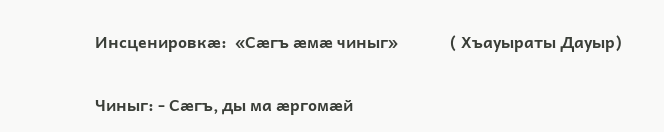Инсценировкæ:  «Сæгъ æмæ чиныг»             ( Хъауыраты Дауыр)

Чиныг: - Сæгъ, ды ма æргомæй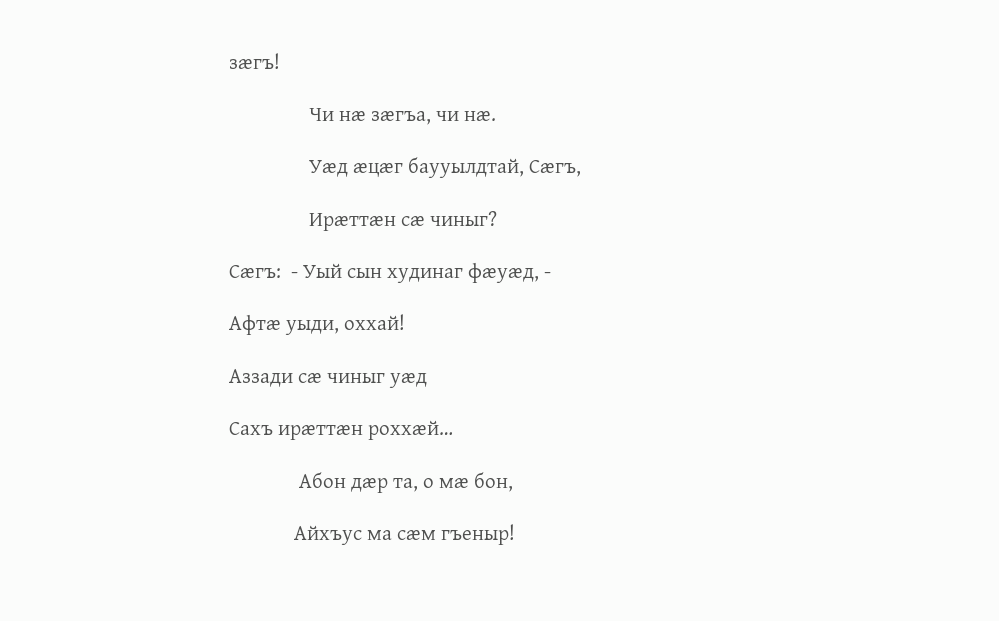зæгъ!

                Чи нæ зæгъа, чи нæ.

                Уæд æцæг баууылдтай, Сæгъ,

                Ирæттæн сæ чиныг?

Сæгъ:  - Уый сын худинаг фæуæд, -

Афтæ уыди, оххай!

Аззади сæ чиныг уæд

Сахъ ирæттæн роххæй…

              Абон дæр та, о мæ бон,

             Айхъус ма сæм гъеныр!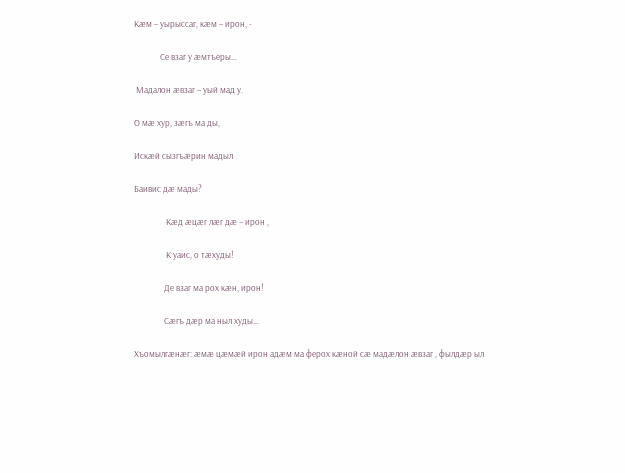Кæм – уырыссаг, кæм – ирон, -

             Се взаг у æмтъеры…

 Мадалон æвзаг – уый мад у.

О мæ хур, зæгъ ма ды,

Искæй сызгъæрин мадыл

Баивис дæ мады?

                Кæд æцæг лæг дæ – ирон ,

                К уаис, о тæхуды!

               Де взаг ма рох кæн, ирон!

               Сæгъ дæр ма ныл худы…

Хъомылгæнæг: æмæ цæмæй ирон адæм ма ферох кæной сæ мадæлон æвзаг , фылдæр ыл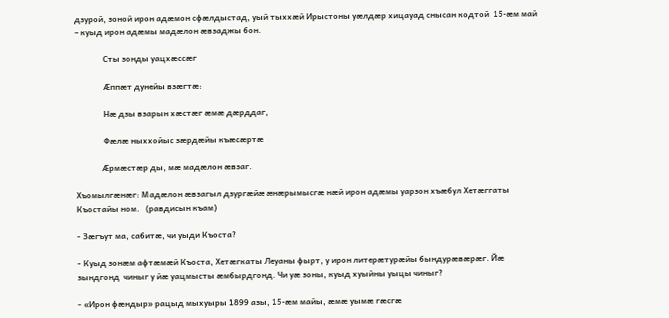дзурой, зоной ирон адæмон сфæлдыстад, уый тыххæй Ирыстоны уæлдæр хицауад снысан кодтой  15-æм май – куыд ирон адæмы мадæлон æвзаджы бон.

              Сты зонды уацхæссæг

              Æппæт дунейы взæгтæ:

              Нæ дзы взарын хæстæг æмæ дæрддаг,

              Фæлæ ныххойыс зæрдæйы къæсæртæ

             Æрмæстæр ды, мæ мадæлон æвзаг.

Хъомылгæнæг: Мадæлон æвзагыл дзургæйæ æнæрымысгæ нæй ирон адæмы уарзон хъæбул Хетæггаты Къостайы ном.   (равдисын къам)

- Зæгъут ма, сабитæ, чи уыди Къоста?

- Куыд зонæм афтæмæй Къоста, Хетæгкаты Леуаны фырт, у ирон литерæтурæйы бындурæвæрæг. Йæ зындгонд  чиныг у йæ уацмысты æмбырдгонд. Чи уæ зоны, куыд хуыйны уыцы чиныг?

- «Ирон фæндыр» рацыд мыхуыры 1899 азы, 15-æм майы, æмæ уымæ гæсгæ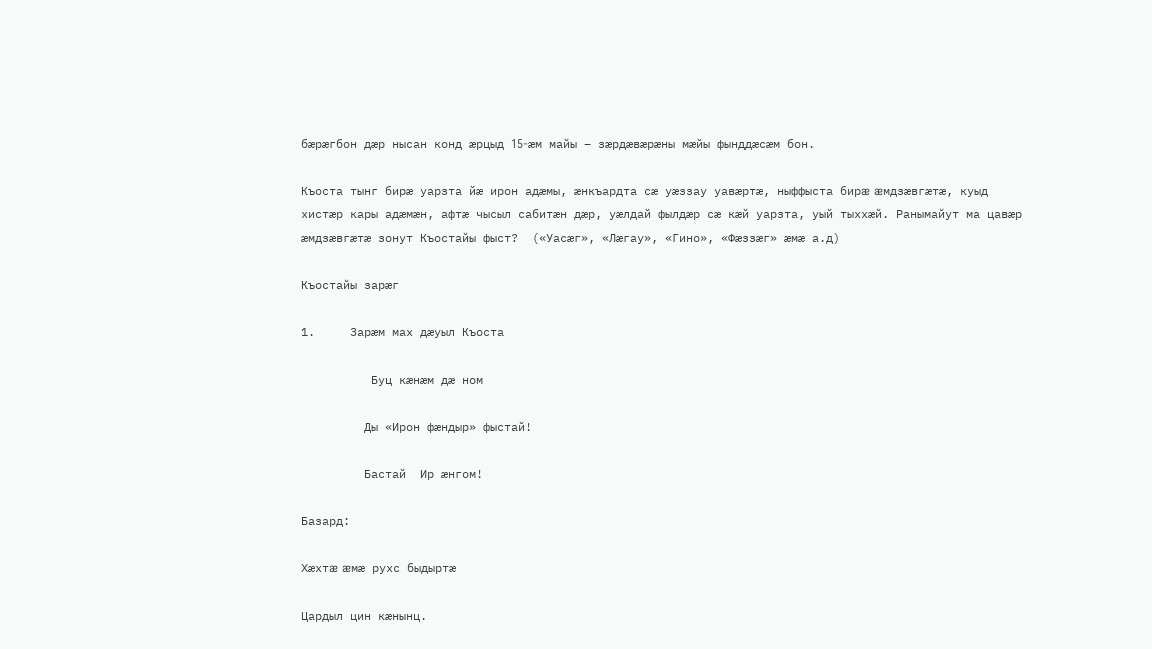бæрæгбон дæр нысан конд æрцыд 15-æм майы – зæрдæвæрæны мæйы фынддæсæм бон.

Къоста тынг бирæ уарзта йæ ирон адæмы, æнкъардта сæ уæззау уавæртæ, ныффыста бирæ æмдзæвгæтæ, куыд хистæр кары адæмæн, афтæ чысыл сабитæн дæр, уæлдай фылдæр сæ кæй уарзта, уый тыххæй. Ранымайут ма цавæр æмдзæвгæтæ зонут Къостайы фыст?  («Уасæг», «Лæгау», «Гино», «Фæззæг» æмæ а.д)

Къостайы зарæг

1.     Зарæм мах дæуыл Къоста

          Буц кæнæм дæ ном

         Ды «Ирон фæндыр» фыстай!

         Бастай  Ир æнгом!

Базард:

Хæхтæ æмæ рухс быдыртæ

Цардыл цин кæнынц.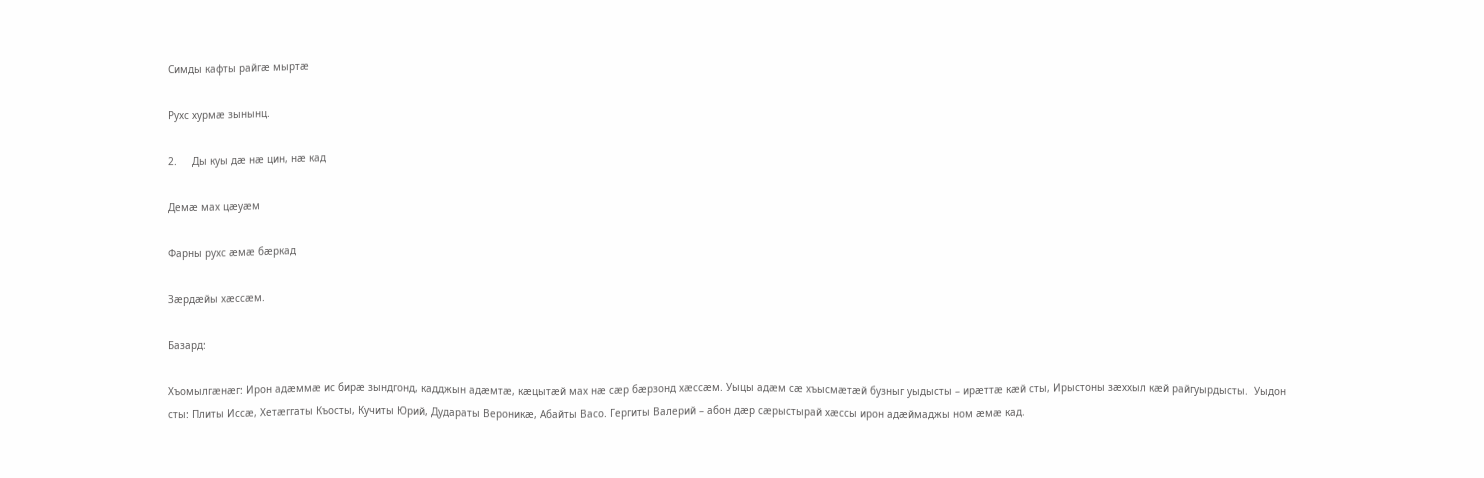Симды кафты райгæ мыртæ

Рухс хурмæ зынынц.

2.     Ды куы дæ нæ цин, нæ кад

Демæ мах цæуæм

Фарны рухс æмæ бæркад

Зæрдæйы хæссæм.

Базард:

Хъомылгæнæг: Ирон адæммæ ис бирæ зындгонд, кадджын адæмтæ, кæцытæй мах нæ сæр бæрзонд хæссæм. Уыцы адæм сæ хъысмæтæй бузныг уыдысты – ирæттæ кæй сты, Ирыстоны зæххыл кæй райгуырдысты.  Уыдон сты: Плиты Иссæ, Хетæггаты Къосты, Кучиты Юрий, Дудараты Вероникæ, Абайты Васо. Гергиты Валерий – абон дæр сæрыстырай хæссы ирон адæймаджы ном æмæ кад.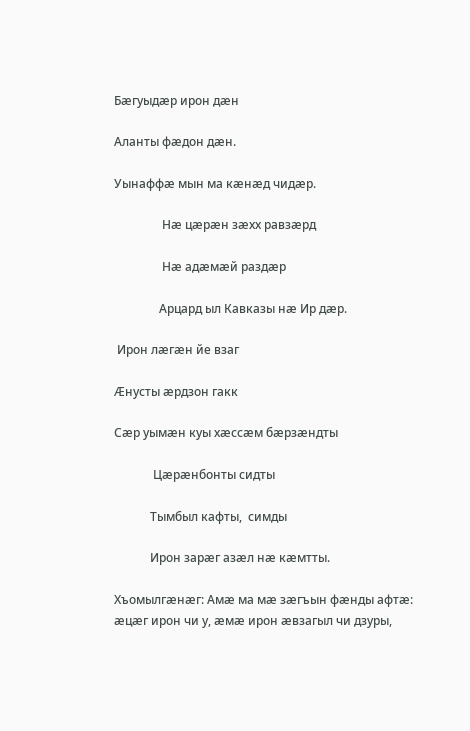Бæгуыдæр ирон дæн

Аланты фæдон дæн.

Уынаффæ мын ма кæнæд чидæр.

                Нæ цæрæн зæхх равзæрд

                Нæ адæмæй раздæр

               Арцард ыл Кавказы нæ Ир дæр.

 Ирон лæгæн йе взаг

Æнусты æрдзон гакк

Сæр уымæн куы хæссæм бæрзæндты

             Цæрæнбонты сидты

            Тымбыл кафты,  симды

            Ирон зарæг азæл нæ кæмтты.

Хъомылгæнæг: Амæ ма мæ зæгъын фæнды афтæ: æцæг ирон чи у, æмæ ирон æвзагыл чи дзуры,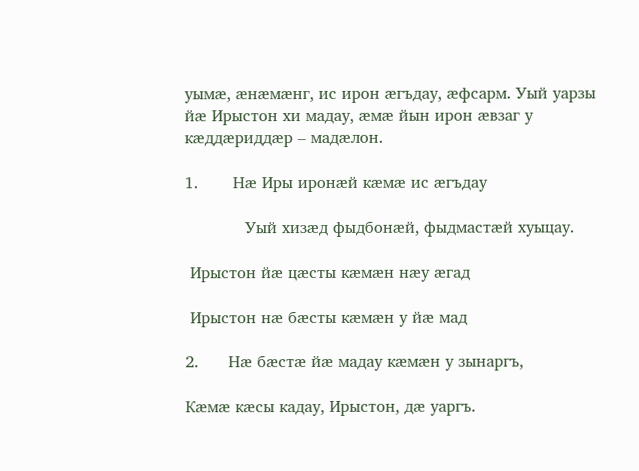уымæ, æнæмæнг, ис ирон æгъдау, æфсарм. Уый уарзы йæ Ирыстон хи мадау, æмæ йын ирон æвзаг у кæддæриддæр – мадæлон.

1.       Нæ Иры иронæй кæмæ ис æгъдау

            Уый хизæд фыдбонæй, фыдмастæй хуыцау.

 Ирыстон йæ цæсты кæмæн нæу æгад

 Ирыстон нæ бæсты кæмæн у йæ мад

2.      Нæ бæстæ йæ мадау кæмæн у зынаргъ,

Кæмæ кæсы кадау, Ирыстон, дæ уаргъ.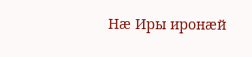Нæ Иры иронæй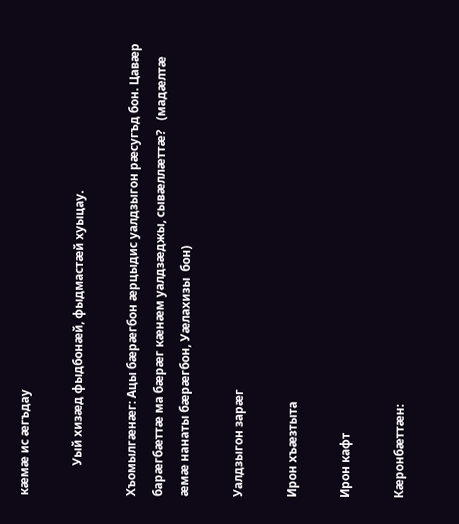кæмæ ис æгъдау

          Уый хизæд фыдбонæй, фыдмастæй хуыцау.

Хъомылгæнæг: Ацы бæрæгбон æрцыдис уалдзыгон рæсугъд бон. Цавæр барæгбæттæ ма бæрæг кæнæм уалдзæджы, сывæллæттæ?   (мадæлтæ æмæ нанаты бæрæгбон, Уæлахизы  бон)

Уалдзыгон зарæг

Ирон хъæзтыта

Ирон кафт

Кæронбæттæн: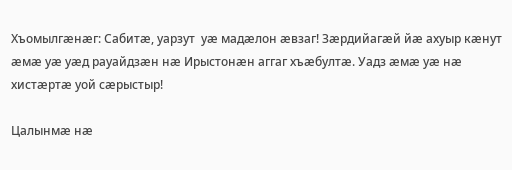Хъомылгæнæг: Сабитæ, уарзут  уæ мадæлон æвзаг! Зæрдийагæй йæ ахуыр кæнут æмæ уæ уæд рауайдзæн нæ Ирыстонæн аггаг хъæбултæ. Уадз æмæ уæ нæ хистæртæ уой сæрыстыр!

Цалынмæ нæ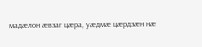мадæлон æвзаг цæра, уæдмæ цæрдзæн нæ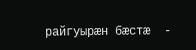райгуырæн бæстæ  -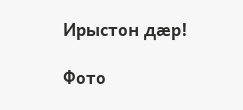Ирыстон дæр!

Фото